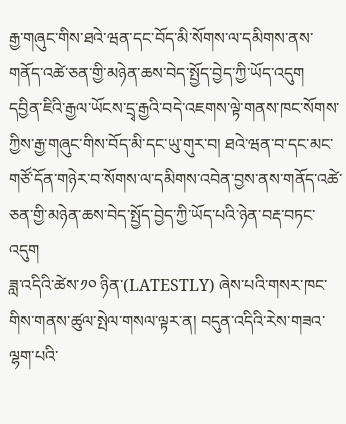རྒྱ་གཞུང་གིས་ཐའེ་ཝན་དང་བོད་མི་སོགས་ལ་དམིགས་ནས་གནོད་འཚེ་ཅན་གྱི་མཉེན་ཆས་བེད་སྤྱོད་བྱེད་ཀྱི་ཡོད་འདུག
དབྱིན་ཇིའི་རྒྱལ་ཡོངས་དྲྭ་རྒྱའི་བདེ་འཇགས་ལྟེ་གནས་ཁང་སོགས་ཀྱིས་རྒྱ་གཞུང་གིས་བོད་མི་དང་ཡུ་གུར་བ། ཐའེ་ཝན་བ་དང་མང་གཙོ་དོན་གཉེར་བ་སོགས་ལ་དམིགས་འབེན་བྱས་ནས་གནོད་འཚེ་ཅན་གྱི་མཉེན་ཆས་བེད་སྤྱོད་བྱེད་ཀྱི་ཡོད་པའི་ཉེན་བརྡ་བཏང་འདུག
ཟླ་འདིའི་ཚེས་༡༠ ཉིན་(LATESTLY) ཞེས་པའི་གསར་ཁང་གིས་གནས་ཚུལ་སྤེལ་གསལ་ལྟར་ན། བདུན་འདིའི་རེས་གཟའ་ལྷག་པའི་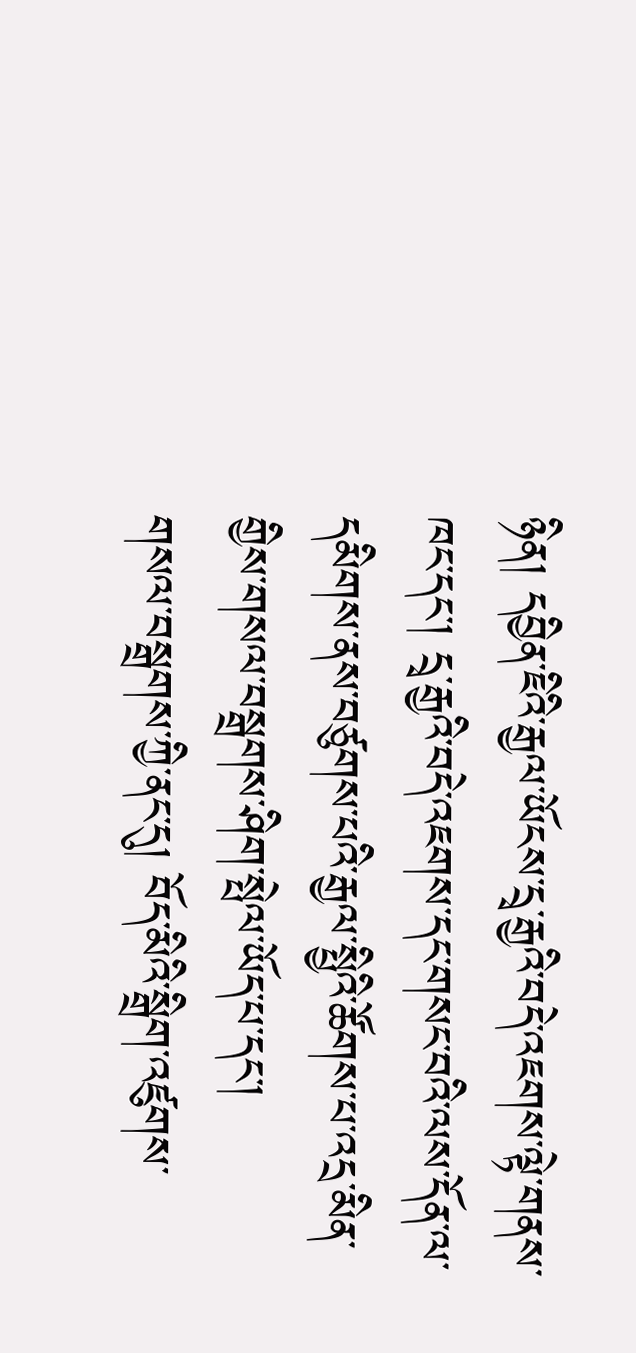ཉིན། དབྱིན་ཇིའི་རྒྱལ་ཡོངས་དྲྭ་རྒྱའི་བདེ་འཇགས་ལྟེ་གནས་ཁང་དང་། དྲྭ་རྒྱའི་བདེ་འཇགས་དང་གསང་བའི་ལས་དོན་ལ་དམིགས་ནས་བཙུགས་པའི་རྒྱལ་སྤྱིའི་ཚོགས་པ་འདྲ་མིན་གྱིས་གསལ་བསྒྲགས་ཤིག་སྤེལ་ཡོད་པ་དང་།
གསལ་བསྒྲགས་ཀྱི་ནང་དུ། བོད་མིའི་སྒྲིག་འཛུགས་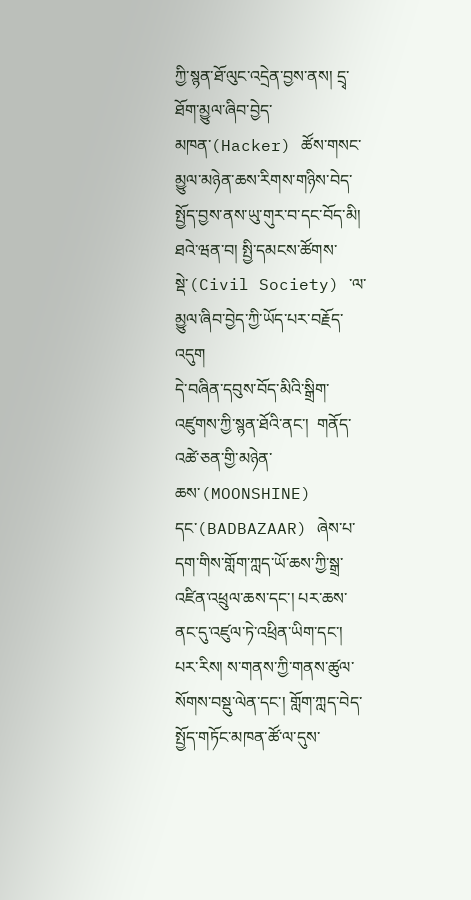ཀྱི་སྙན་ཐོ་ལུང་འདྲེན་བྱས་ནས། དྲྭ་ཐོག་མྱུལ་ཞིབ་བྱེད་མཁན་(Hacker) ཚོས་གསང་མྱུལ་མཉེན་ཆས་རིགས་གཉིས་བེད་སྤྱོད་བྱས་ནས་ཡུ་གུར་བ་དང་བོད་མི། ཐའེ་ཝན་བ། སྤྱི་དམངས་ཚོགས་སྡེ་(Civil Society) ་ལ་མྱུལ་ཞིབ་བྱེད་ཀྱི་ཡོད་པར་བརྗོད་འདུག
དེ་བཞིན་དབུས་བོད་མིའི་སྒྲིག་འཛུགས་ཀྱི་སྙན་ཐོའི་ནང་།  གནོད་འཚེ་ཅན་གྱི་མཉེན་ཆས་(MOONSHINE) དང་(BADBAZAAR) ཞེས་པ་དག་གིས་གློག་ཀླད་ཡོ་ཆས་ཀྱི་སྒྲ་འཛིན་འཕྲུལ་ཆས་དང་། པར་ཆས་ནང་དུ་འཛུལ་ཏེ་འཕྲིན་ཡིག་དང་། པར་རིས། ས་གནས་ཀྱི་གནས་ཚུལ་སོགས་བསྡུ་ལེན་དང་། གློག་ཀླད་བེད་སྤྱོད་གཏོང་མཁན་ཚོ་ལ་དུས་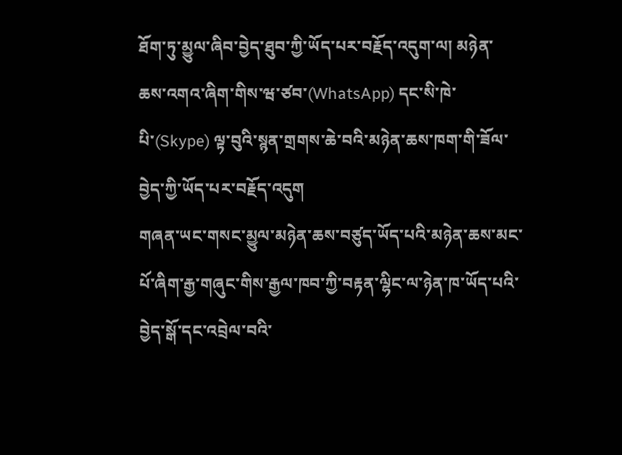ཐོག་ཏུ་མྱུལ་ཞིབ་བྱེད་ཐུབ་ཀྱི་ཡོད་པར་བརྗོད་འདུག་ལ། མཉེན་ཆས་འགའ་ཞིག་གིས་ཝ་ཙབ་(WhatsApp) དང་སི་ཁེ་པི་(Skype) ལྟ་བུའི་སྙན་གྲགས་ཆེ་བའི་མཉེན་ཆས་ཁག་གི་ཟོལ་བྱེད་ཀྱི་ཡོད་པར་བརྗོད་འདུག
གཞན་ཡང་གསང་མྱུལ་མཉེན་ཆས་བཙུད་ཡོད་པའི་མཉེན་ཆས་མང་པོ་ཞིག་རྒྱ་གཞུང་གིས་རྒྱལ་ཁབ་ཀྱི་བརྟན་ལྷིང་ལ་ཉེན་ཁ་ཡོད་པའི་བྱེད་སྒོ་དང་འབྲེལ་བའི་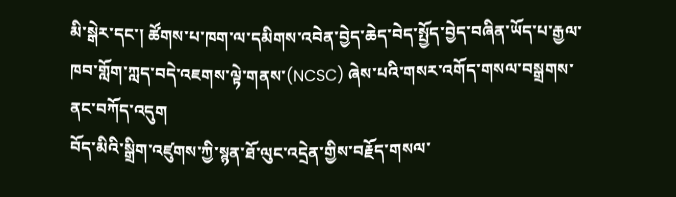མི་སྒེར་དང་། ཚོགས་པ་ཁག་ལ་དམིགས་འབེན་བྱེད་ཆེད་བེད་སྤྱོད་བྱེད་བཞིན་ཡོད་པ་རྒྱལ་ཁབ་གློག་ཀླད་བདེ་འཇགས་ལྟེ་གནས་(NCSC) ཞེས་པའི་གསར་འགོད་གསལ་བསྒྲགས་ནང་བཀོད་འདུག
བོད་མིའི་སྒྲིག་འཛུགས་ཀྱི་སྙན་ཐོ་ལུང་འདྲེན་གྱིས་བརྗོད་གསལ་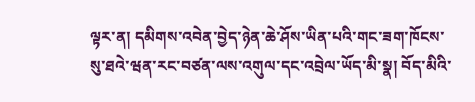ལྟར་ན། དམིགས་འབེན་བྱེད་ཉེན་ཆེ་ཤོས་ཡིན་པའི་གང་ཟག་ཁོངས་སུ་ཐའེ་ཝན་རང་བཙན་ལས་འགུལ་དང་འབྲེལ་ཡོད་མི་སྣ། བོད་མིའི་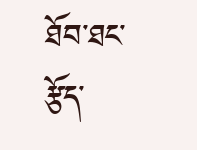ཐོབ་ཐང་རྩོད་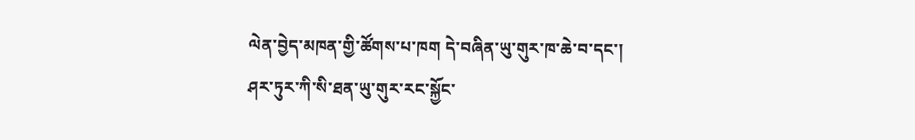ལེན་བྱེད་མཁན་གྱི་ཚོགས་པ་ཁག དེ་བཞིན་ཡུ་གུར་ཁ་ཆེ་བ་དང་། ཤར་ཏུར་ཀི་སི་ཐན་ཡུ་གུར་རང་སྐྱོང་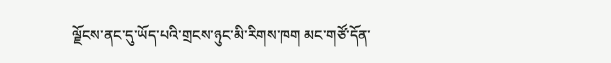ལྗོངས་ནང་དུ་ཡོད་པའི་གྲངས་ཉུང་མི་རིགས་ཁག མང་གཙོ་དོན་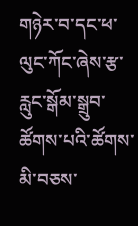གཉེར་བ་དང་ཕ་ལུང་ཀོང་ཞེས་རྩ་རླུང་སྒོམ་སྒྲུབ་ཚོགས་པའི་ཚོགས་མི་བཅས་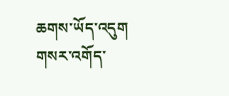ཆགས་ཡོད་འདུག
གསར་འགོད་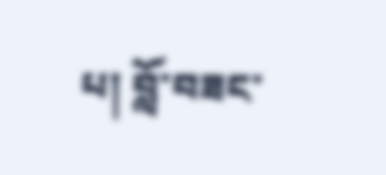པ། བློ་བཟང་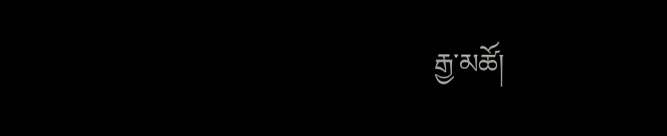རྒྱ་མཚོ།